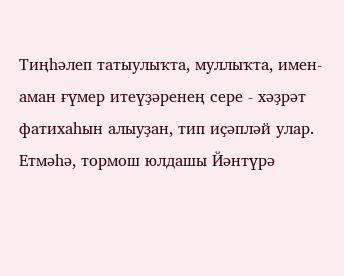Тиңһәлеп татыулыҡта, муллыҡта, имен-аман ғүмер итеүҙәренең сере - хәҙрәт фатихаһын алыуҙан, тип иҫәпләй улар. Етмәһә, тормош юлдашы Йәнтүрә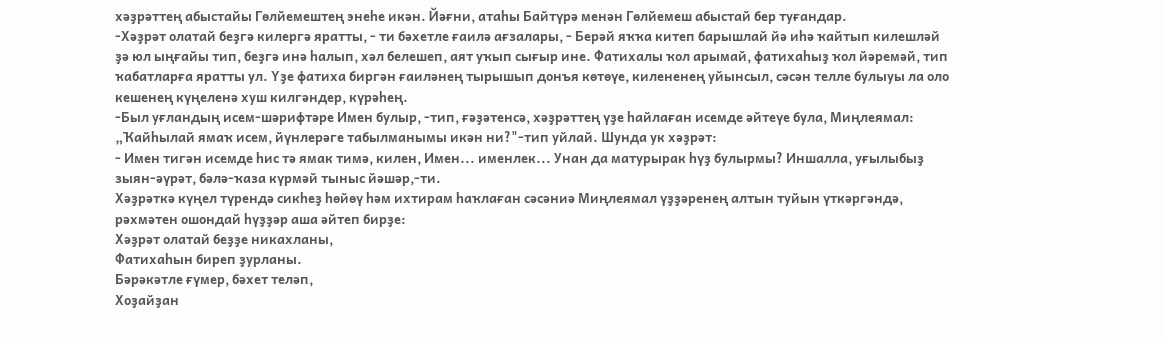хәҙрәттең абыстайы Гөлйемештең энеһе икән. Йәғни, атаһы Байтүрә менән Гөлйемеш абыстай бер туғандар.
-Хәҙрәт олатай беҙгә килергә яратты, - ти бәхетле ғаилә ағзалары, - Берәй яҡҡа китеп барышлай йә иһә ҡайтып килешләй ҙә юл ыңғайы тип, беҙгә инә һалып, хәл белешеп, аят уҡып сығыр ине. Фатихалы ҡол арымай, фатихаһыҙ ҡол йәремәй, тип ҡабатларға яратты ул. Үҙе фатиха биргән ғаиләнең тырышып донъя көтөүе, килененең уйынсыл, сәсән телле булыуы ла оло кешенең күңеленә хуш килгәндер, күрәһең.
-Был уғландың исем-шәрифтәре Имен булыр, -тип, ғәҙәтенсә, хәҙрәттең үҙе һайлаған исемде әйтеүе була, Миңлеямал: „Ҡайһылай ямаҡ исем, йүнлерәге табылманымы икән ни?"-тип уйлай. Шунда ук хәҙрәт:
- Имен тигән исемде һис тә ямак тимә, килен, Имен... именлек... Унан да матурырак һүҙ булырмы? Иншалла, уғылыбыҙ зыян-әүрәт, бәлә-ҡаза күрмәй тыныс йәшәр,-ти.
Хәҙрәткә күңел түрендә сикһеҙ һөйөү һәм ихтирам һаҡлаған сәсәниә Миңлеямал үҙҙәренең алтын туйын үткәргәндә, рәхмәтен ошондай һүҙҙәр аша әйтеп бирҙе:
Хәҙрәт олатай беҙҙе никахланы,
Фатихаһын биреп ҙурланы.
Бәрәкәтле ғүмер, бәхет теләп,
Хоҙайҙан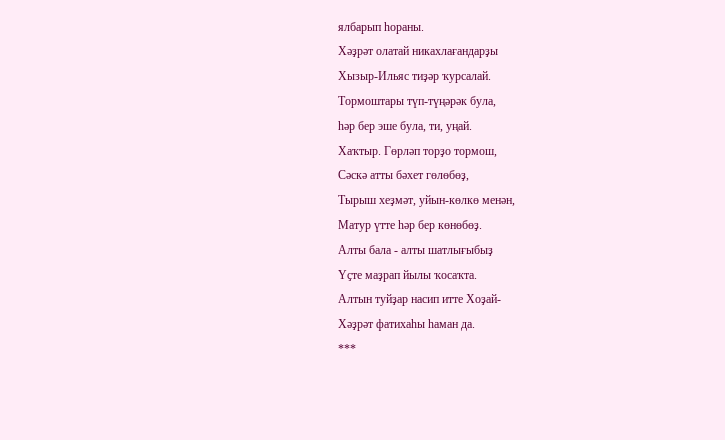ялбарып һораны.
Хәҙрәт олатай никахлағандарҙы
Хызыр-Ильяс тиҙәр ҡурсалай.
Тормоштары түп-түңәрәк була,
һәр бер эше була, ти, уңай.
Хаҡтыр. Гөрләп торҙо тормош,
Сәскә атты бәхет гөлөбөҙ,
Тырыш хеҙмәт, уйын-көлкө менән,
Матур үтте һәр бер көнөбөҙ.
Алты бала - алты шатлығыбыҙ
Үҫте маҙрап йылы ҡосаҡта.
Алтын туйҙар насип итте Хоҙай-
Хәҙрәт фатихаһы һаман да.
***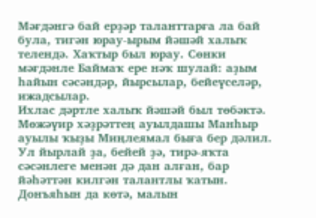Мәғдәнгә бай ерҙәр таланттарға ла бай була, тигән юрау-ырым йәшәй халыҡ телендә. Хаҡтыр был юрау. Сөнки мәғдәнле Баймаҡ ере нәҡ шулай: аҙым һайын сәсәндәр, йырсылар, бейеүселәр, ижадсылар.
Ихлас дәртле халыҡ йәшәй был төбәктә. Мөжәүир хәҙрәттең ауылдашы Манһыр ауылы ҡыҙы Миңлеямал быға бер дәлил. Ул йырлай ҙа, бейей ҙә, тирә-яҡта сәсәнлеге менән дә дан алған, бар йәһәттән килгән талантлы ҡатын. Донъяһын да көтә, малын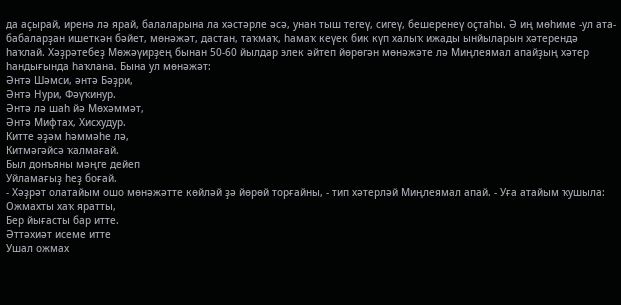да аҫырай, иренә лә ярай, балаларына ла хәстәрле әсә, унан тыш тегеү, сигеү, бешеренеү оҫтаһы. Ә иң мөһиме -ул ата-бабаларҙан ишеткән бәйет, мөнәжәт, дастан, таҡмаҡ, һамаҡ кеүек бик күп халыҡ ижады ынйыларын хәтерендә һаҡлай. Хәҙрәтебеҙ Мөжәүирҙең бынан 50-60 йылдар элек әйтеп йөрөгән мөнәжәте лә Миңлеямал апайҙың хәтер һандығында һаҡлана. Бына ул мөнәжәт:
Әнтә Шәмси, әнтә Бәҙри,
Әнтә Нури, Фәүҡинур.
Әнтә лә шаһ йә Мөхәммәт,
Әнтә Мифтах, Хисхудур.
Китте әҙәм һәммәһе лә,
Китмәгәйсә ҡалмағай.
Был донъяны мәңге дейеп
Уйламағыҙ һеҙ боғай.
- Хәҙрәт олатайым ошо мөнәжәтте көйләй ҙә йөрөй торғайны, - тип хәтерләй Миңлеямал апай. - Уға атайым ҡушыла:
Ожмахты хаҡ яратты,
Бер йығасты бар итте.
Әттәхиәт исеме итте
Ушал ожмах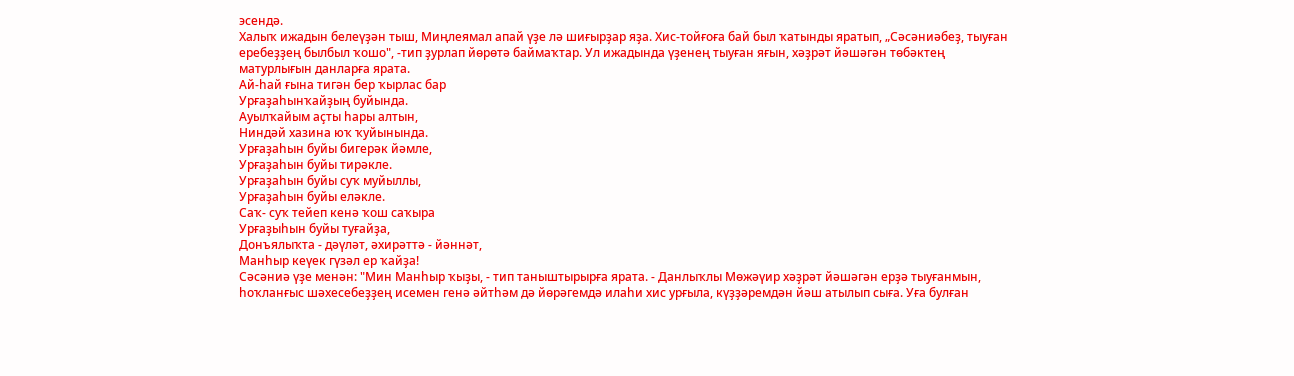эсендә.
Халыҡ ижадын белеүҙән тыш, Миңлеямал апай үҙе лә шиғырҙар яҙа. Хис-тойғоға бай был ҡатынды яратып, „Сәсәниәбеҙ, тыуған еребеҙҙең былбыл ҡошо", -тип ҙурлап йөрөтә баймаҡтар. Ул ижадында үҙенең тыуған яғын, хәҙрәт йәшәгән төбәктең матурлығын данларға ярата.
Ай-һай ғына тигән бер ҡырлас бар
Урғаҙаһынҡайҙың буйында.
Ауылҡайым аҫты һары алтын,
Ниндәй хазина юҡ ҡуйынында.
Урғаҙаһын буйы бигерәк йәмле,
Урғаҙаһын буйы тирәкле.
Урғаҙаһын буйы суҡ муйыллы,
Урғаҙаһын буйы еләкле.
Саҡ- суҡ тейеп кенә ҡош саҡыра
Урғаҙыһын буйы туғайҙа,
Донъялыҡта - дәүләт, әхирәттә - йәннәт,
Манһыр кеүек гүзәл ер ҡайҙа!
Сәсәниә үҙе менән: "Мин Манһыр ҡыҙы, - тип таныштырырға ярата. - Данлыҡлы Мөжәүир хәҙрәт йәшәгән ерҙә тыуғанмын, һоҡланғыс шәхесебеҙҙең исемен генә әйтһәм дә йөрәгемдә илаһи хис урғыла, күҙҙәремдән йәш атылып сыға. Уға булған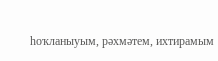һоҡланыуым, рәхмәтем, ихтирамым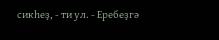сикһеҙ, - ти ул. - Еребеҙгә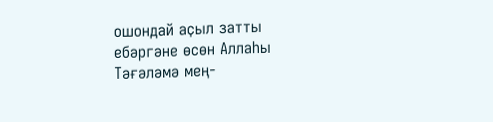ошондай аҫыл затты ебәргәне өсөн Аллаһы Тәғәләмә мең-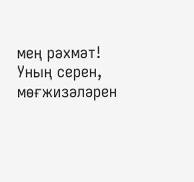мең рәхмәт! Уның серен, мөғжизәләрен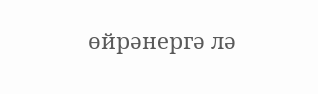өйрәнергә лә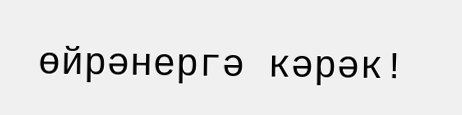өйрәнергә кәрәк!